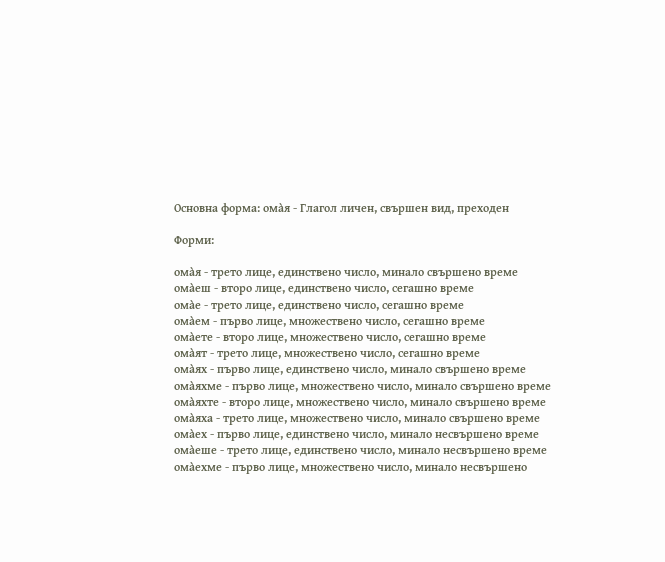Основна форма: ома̀я - Глагол личен, свършен вид, преходен

Форми:

ома̀я - трето лице, единствено число, минало свършено време
ома̀еш - второ лице, единствено число, сегашно време
ома̀е - трето лице, единствено число, сегашно време
ома̀ем - първо лице, множествено число, сегашно време
ома̀ете - второ лице, множествено число, сегашно време
ома̀ят - трето лице, множествено число, сегашно време
ома̀ях - първо лице, единствено число, минало свършено време
ома̀яхме - първо лице, множествено число, минало свършено време
ома̀яхте - второ лице, множествено число, минало свършено време
ома̀яха - трето лице, множествено число, минало свършено време
ома̀ех - първо лице, единствено число, минало несвършено време
ома̀еше - трето лице, единствено число, минало несвършено време
ома̀ехме - първо лице, множествено число, минало несвършено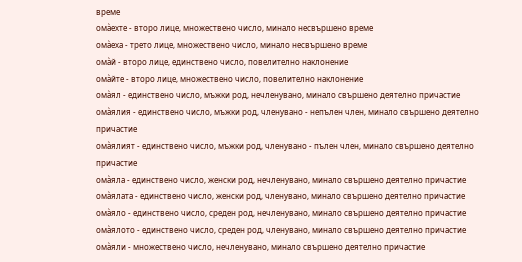време
ома̀ехте - второ лице, множествено число, минало несвършено време
ома̀еха - трето лице, множествено число, минало несвършено време
ома̀й - второ лице, единствено число, повелително наклонение
ома̀йте - второ лице, множествено число, повелително наклонение
ома̀ял - единствено число, мъжки род, нечленувано, минало свършено деятелно причастие
ома̀ялия - единствено число, мъжки род, членувано - непълен член, минало свършено деятелно причастие
ома̀ялият - единствено число, мъжки род, членувано - пълен член, минало свършено деятелно причастие
ома̀яла - единствено число, женски род, нечленувано, минало свършено деятелно причастие
ома̀ялата - единствено число, женски род, членувано, минало свършено деятелно причастие
ома̀яло - единствено число, среден род, нечленувано, минало свършено деятелно причастие
ома̀ялото - единствено число, среден род, членувано, минало свършено деятелно причастие
ома̀яли - множествено число, нечленувано, минало свършено деятелно причастие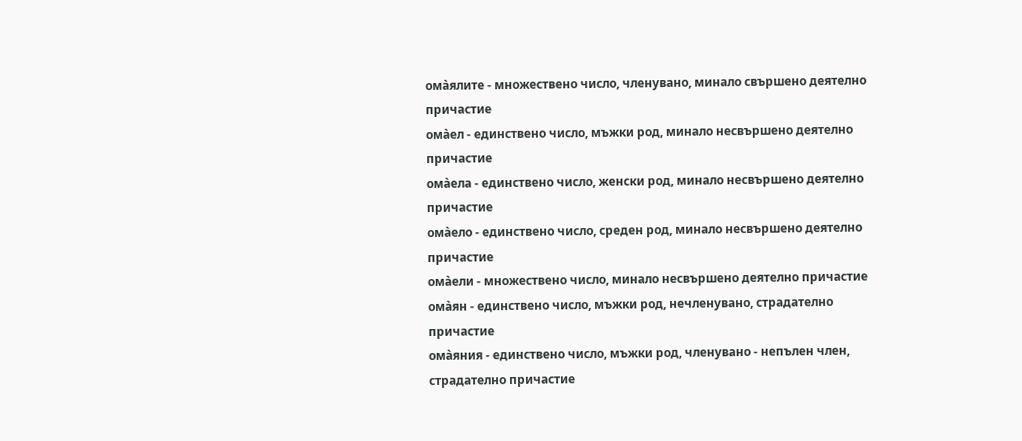ома̀ялите - множествено число, членувано, минало свършено деятелно причастие
ома̀ел - единствено число, мъжки род, минало несвършено деятелно причастие
ома̀ела - единствено число, женски род, минало несвършено деятелно причастие
ома̀ело - единствено число, среден род, минало несвършено деятелно причастие
ома̀ели - множествено число, минало несвършено деятелно причастие
ома̀ян - единствено число, мъжки род, нечленувано, страдателно причастие
ома̀яния - единствено число, мъжки род, членувано - непълен член, страдателно причастие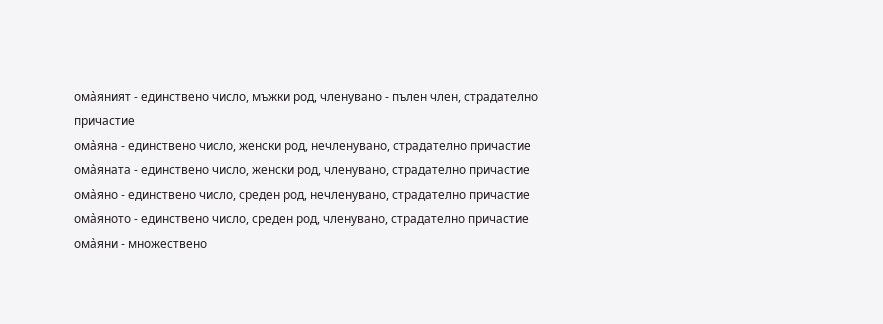ома̀яният - единствено число, мъжки род, членувано - пълен член, страдателно причастие
ома̀яна - единствено число, женски род, нечленувано, страдателно причастие
ома̀яната - единствено число, женски род, членувано, страдателно причастие
ома̀яно - единствено число, среден род, нечленувано, страдателно причастие
ома̀яното - единствено число, среден род, членувано, страдателно причастие
ома̀яни - множествено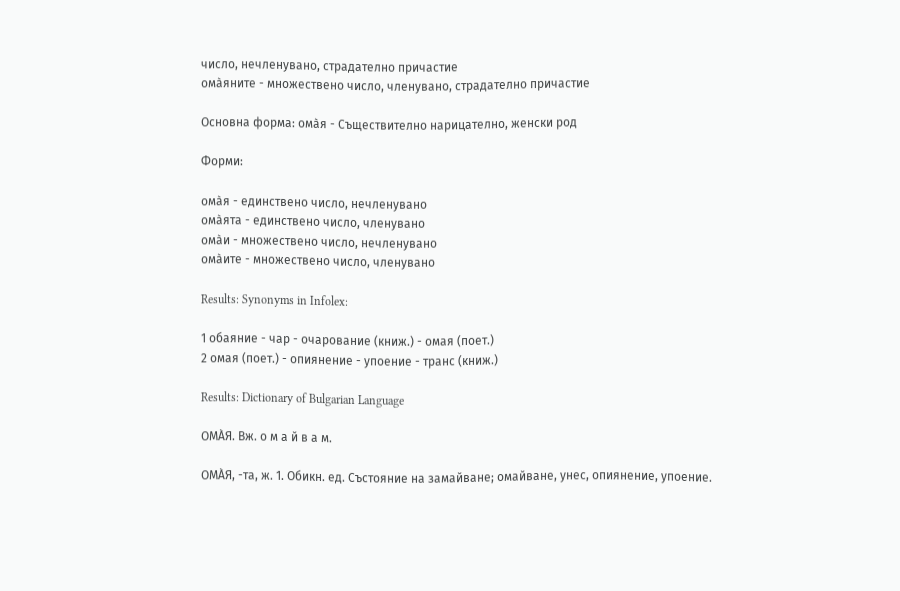число, нечленувано, страдателно причастие
ома̀яните - множествено число, членувано, страдателно причастие

Основна форма: ома̀я - Съществително нарицателно, женски род

Форми:

ома̀я - единствено число, нечленувано
ома̀ята - единствено число, членувано
ома̀и - множествено число, нечленувано
ома̀ите - множествено число, членувано

Results: Synonyms in Infolex:

1 обаяние - чар - очарование (книж.) - омая (поет.)
2 омая (поет.) - опиянение - упоение - транс (книж.)

Results: Dictionary of Bulgarian Language

ОМА̀Я. Вж. о м а й в а м.

ОМА̀Я, -та, ж. 1. Обикн. ед. Състояние на замайване; омайване, унес, опиянение, упоение.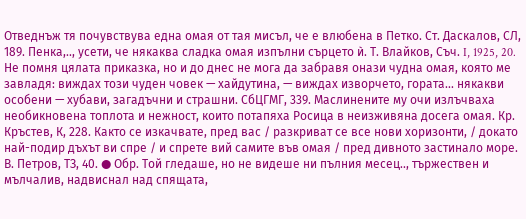Отведнъж тя почувствува една омая от тая мисъл, че е влюбена в Петко. Ст. Даскалов, СЛ, 189. Пенка,.., усети, че някаква сладка омая изпълни сърцето ѝ. Т. Влайков, Съч. I, 1925, 20. Не помня цялата приказка, но и до днес не мога да забравя онази чудна омая, която ме завладя: виждах този чуден човек — хайдутина, — виждах изворчето, гората... някакви особени — хубави, загадъчни и страшни. СбЦГМГ, 339. Маслинените му очи излъчваха необикновена топлота и нежност, които потапяха Росица в неизживяна досега омая. Кр. Кръстев, К, 228. Както се изкачвате, пред вас / разкриват се все нови хоризонти, / докато най-подир дъхът ви спре / и спрете вий самите във омая / пред дивното застинало море. В. Петров, ТЗ, 40. ● Обр. Той гледаше, но не видеше ни пълния месец.., тържествен и мълчалив, надвиснал над спящата,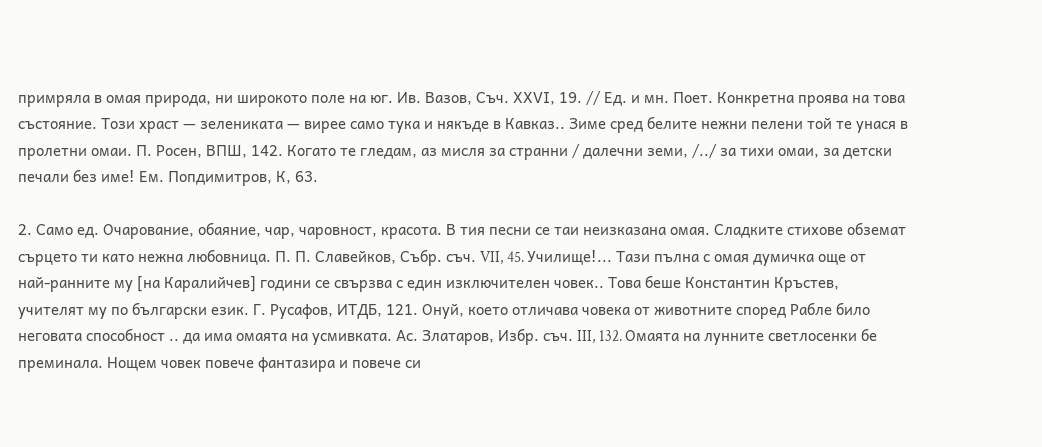примряла в омая природа, ни широкото поле на юг. Ив. Вазов, Съч. ХХVI, 19. // Ед. и мн. Поет. Конкретна проява на това състояние. Този храст — зелениката — вирее само тука и някъде в Кавказ.. Зиме сред белите нежни пелени той те унася в пролетни омаи. П. Росен, ВПШ, 142. Когато те гледам, аз мисля за странни / далечни земи, /../ за тихи омаи, за детски печали без име! Ем. Попдимитров, К, 63.

2. Само ед. Очарование, обаяние, чар, чаровност, красота. В тия песни се таи неизказана омая. Сладките стихове обземат сърцето ти като нежна любовница. П. П. Славейков, Събр. съч. VII, 45. Училище!... Тази пълна с омая думичка още от най-ранните му [на Каралийчев] години се свързва с един изключителен човек.. Това беше Константин Кръстев, учителят му по български език. Г. Русафов, ИТДБ, 121. Онуй, което отличава човека от животните според Рабле било неговата способност .. да има омаята на усмивката. Ас. Златаров, Избр. съч. III, 132. Омаята на лунните светлосенки бе преминала. Нощем човек повече фантазира и повече си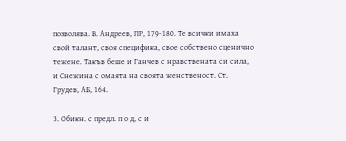позволява. В. Андреев, ПР, 179-180. Те всички имаха свой талант, своя специфика, свое собствено сценично тежене. Такъв беше и Ганчев с нравствената си сила, и Снежина с омаята на своята женственост. Ст. Грудев, АБ, 164.

3. Обикн. с предл. п о д, с и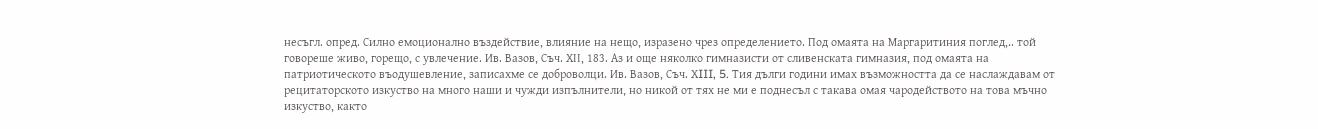несъгл. опред. Силно емоционално въздействие, влияние на нещо, изразено чрез определението. Под омаята на Маргаритиния поглед,.. той говореше живо, горещо, с увлечение. Ив. Вазов, Съч. ХII, 183. Аз и още няколко гимназисти от сливенската гимназия, под омаята на патриотическото въодушевление, записахме се доброволци. Ив. Вазов, Съч. ХIII, 5. Тия дълги години имах възможността да се наслаждавам от рецитаторското изкуство на много наши и чужди изпълнители, но никой от тях не ми е поднесъл с такава омая чародейството на това мъчно изкуство, както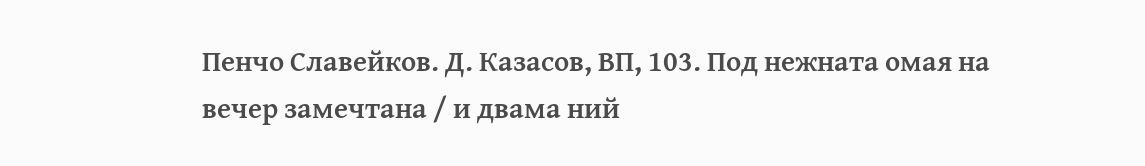Пенчо Славейков. Д. Казасов, ВП, 103. Под нежната омая на вечер замечтана / и двама ний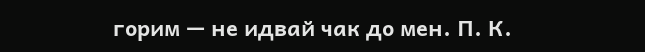горим — не идвай чак до мен. П. К.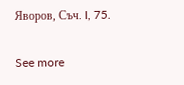Яворов, Съч. I, 75.

See more